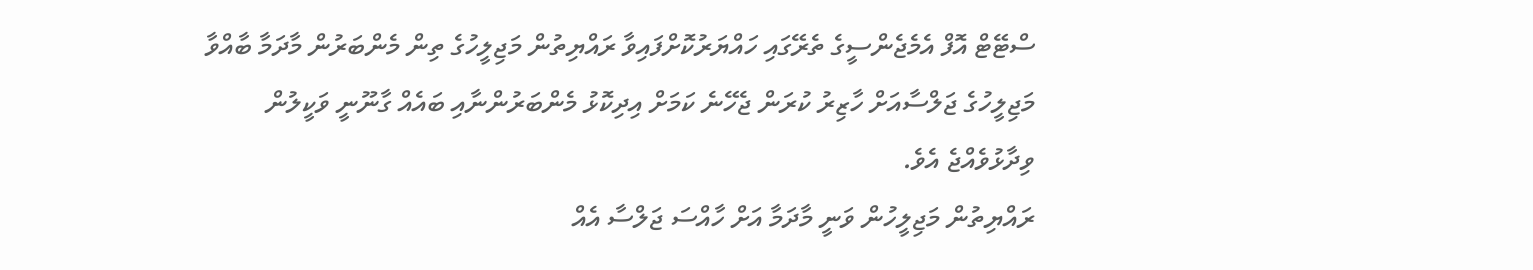ސްޓޭޓް އޮފް އެމެޖެންސީގެ ތެރޭގައި ހައްޔަރުކޮށްފައިވާ ރައްޔިތުން މަޖިލީހުގެ ތިން މެންބަރުން މާދަމާ ބާއްވާ މަޖިލީހުގެ ޖަލްސާއަށް ހާޒިރު ކުރަން ޖެހޭނެ ކަމަށް އިދިކޮޅު މެންބަރުންނާއި ބައެއް ގާނޫނީ ވަކީލުން ވިދާޅުވެއްޖެ އެވެ.
ރައްޔިތުން މަޖިލީހުން ވަނީ މާދަމާ އަށް ހާއްސަ ޖަލްސާ އެއް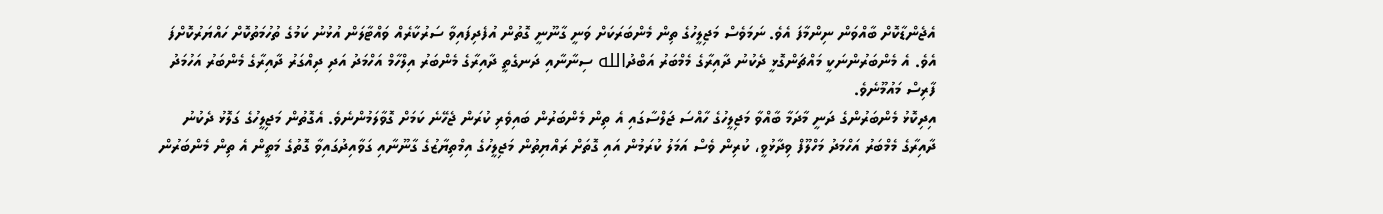އެޖެންޑާކޮށް ބާއްވަން ނިންމާފަ އެވެ. ނަމަވެސް މަޖިލީހުގެ ތިން މެންބަރަކަށް ވަނީ ގާނޫނީ ގޮތުން އުފެދިފައިވާ ސަރުކާރެއް ވައްޓާލަން އުޅުނު ކަމުގެ ތުހުމަތުކޮށް ހައްޔަރުކޮށްފަ އެވެ. އެ މެންބަރުންނަކީ މައްޗަންގޮޅީ ދެކުނު ދާއިރާގެ މެމްބަރު އަބްދުالله ސިނާނާއި ދަނގެތީ ދާއިރާގެ މެންބަރު އިލްހާމް އަހްމަދު އަދި ދިއްގަރު ދާއިރާގެ މެންބަރު އަހުމަދު ފާރިސް މައުމޫނެވެ.
އިދިކޮޅު މެންބަރުންގެ ދަނީ މާދަމާ ބާއްވާ މަޖިލީހުގެ ހާއްސަ ޖަލްސާގައި އެ ތިން މެންބަރުން ބައިވެރި ކުރަން ޖެހޭނެ ކަމަށް ގޮވާލަމުންނެވެ. އެގޮތުން މަޖިލީހުގެ ގަލޮޅު ދެކުނު ދާއިރާގެ މެމްބަރު އަހްމަދު މަހްލޫފް ވިދާޅުވީ، ކުރިން ވެސް އަމަލު ކުރަމުން އައި ގޮތަށް ރައްޔިތުން މަޖިލީހުގެ އިމްތިޔާޒުގެ ގާނޫނާއި ގަވާއިދުގައިވާ ގޮތުގެ މަތީން އެ ތިން މެންބަރުން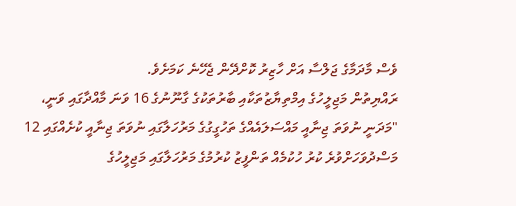ވެސް މާދަމާގެ ޖަލްސާ އަށް ހާޒިރު ކޮށްދޭން ޖެހޭނެ ކަމަށެވެ.
ރައްޔިތުން މަޖިލީހުގެ އިމްތިޔާޒުތަކާއި ބާރުތަކުގެ ގާނޫނުގެ 16 ވަނަ މާއްދާގައި ވަނީ، "މަދަނީ ނުވަތަ ޖިނާއީ މައްސަލައެއްގެ ތަހުގީގުގެ މަރުހަލާގައި ނުވަތަ ޖިނާއީ ކުށެއްގައި 12 މަސްދުވަހަށްވުރެ ކުރު ހުކުމެއް ތަންފީޒު ކުރުމުގެ މަރުހަލާގައި މަޖިލީހުގެ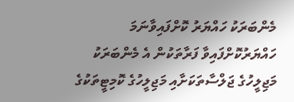މެންބަރަކު ހައްޔަރު ކޮށްފައިވާނަމަ ހައްޔަރުކޮށްފައިވާ ފަރާތަކުން އެ މެންބަރަކު މަޖިލީހުގެ ޖަލްސާތަކަށާއި މަޖިލީހުގެ ކޮމިޓީތަކުގެ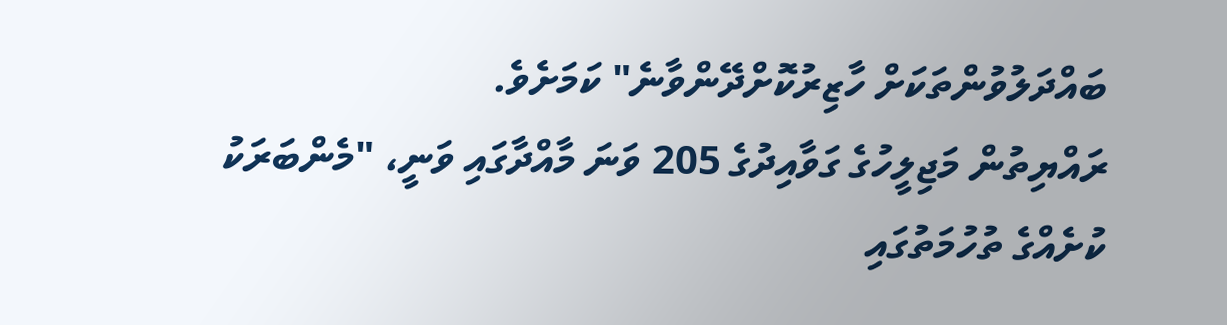ބައްދަލުވުންތަކަށް ހާޒިރުކޮށްދޭންވާނެ" ކަމަށެވެ.
ރައްޔިތުން މަޖިލީހުގެ ގަވާއިދުގެ 205 ވަނަ މާއްދާގައި ވަނީ، "މެންބަރަކު ކުށެއްގެ ތުހުމަތުގައި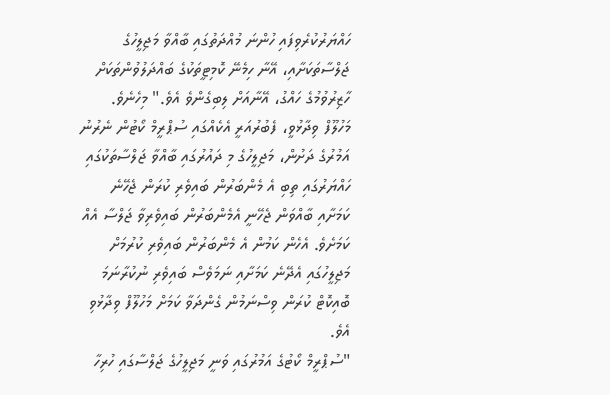ހައްޔަރުކުރެވިފައި ހުންނަ މުއްދަތުގައި ބާއްވާ މަޖިލީހުގެ ޖަލްސާތަކަށާއި، އޭނާ ހިމެނޭ ކޮމިޓީތަކުގެ ބައްދަލުވުންތަކަށް ހާޒިރުވުމުގެ ހައްގު، އޭނާއަށް ލިބިގެންވެ އެވެ." މިހެނެވެ.
މަހުލޫފް ވިދާޅުވީ، ފެބުރުއަރީ އެކެއްގައި ސުޕްރީމް ކޯޓުން ނެރުނު އަމުރުގެ ދަށުން، މަޖިލީހުގެ މި ދައުރުގައި ބާއްވާ ޖަލްސާތަކުގައި ހައްޔަރުގައި ތިބި އެ މެންބަރުން ބައިވެރި ކުރަން ޖެހޭނެ ކަމަށާއި ބާއްވަން ޖެހޭނީ އެމެންބަރުން ބައިވެރިވާ ޖަލްސާ އެއް ކަމަށެވެ. އެހެން ކަމުން އެ މެންބަރުން ބައިވެރި ކުރުމަށް މަޖިލީހުގައި އެދޭނެ ކަމަށާއި ނަމަވެސް ބައިވެރި ނުކުރާނަމަ ބޮއިކޮޓް ކުރަން ވިސްނަމުން ގެންދަވާ ކަމަށް މަހުލޫފް ވިދާޅުވި އެވެ.
"ސުޕްރީމް ކޯޓުގެ އަމުރުގައި ވަނީ މަޖިލީހުގެ ޖަލްސާގައި ހުރިހާ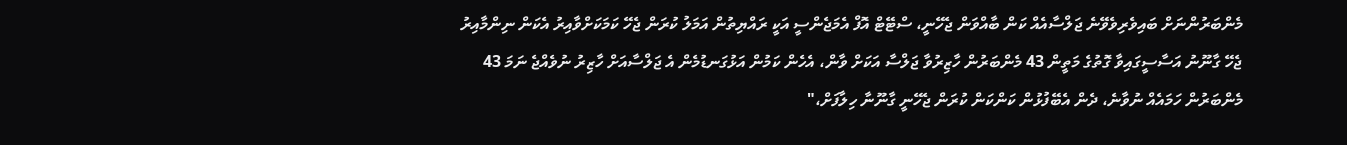މެންބަރުންނަށް ބައިވެރިވެވޭނެ ޖަލްސާއެއް ކަން ބާއްވަން ޖެހޭނީ، ސްޓޭޓް އޮފް އެމަޖެންސީ އަކީ ރައްޔިތުން އަމަލު ކުރަން ޖެހޭ ކަމަކަށްވާއިރު އެކަން ނިންމާއިރު ޖެހޭ ގާނޫނު އަސާސީގައިވާ ގޮތުގެ މަތީން 43 މެންބަރުން ހާޒިރުވާ ޖަލްސާ އަކަށް ވާން، އެހެން ކަމުން އަޅުގަނޑުމެން އެ ޖަލްސާއަށް ހާޒިރު ނުވެއްޖެ ނަމަ 43 މެންބަރުން ހަމައެއް ނުވާނެ، ދެން އެބޭފުޅުން ކަންކަން ކުރަން ޖެހޭނީ ގާނޫނާ ހިލާފަށް،"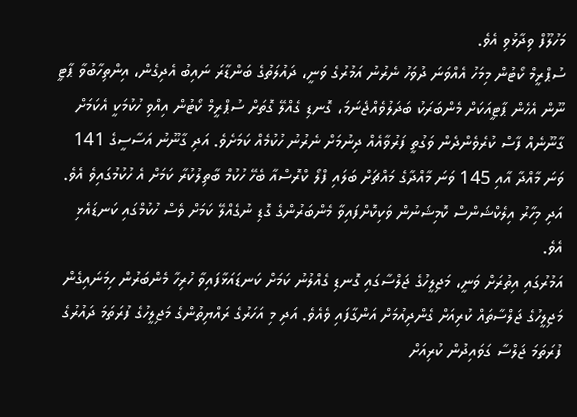މަހުލޫފް ވިދާޅުވި އެވެ.
ސުޕްރީމް ކޯޓުން މިމަހު އެއްވަނަ ދުވަހު ނެރުނު އަމުރުގެ ވަނީ، ދައުލަތުގެ ބަންޑާރަ ނައިބު އެދިގެން، އިންތިހާބުވާ ޕާޓީ ނޫން އެހެން ޕާޓީއަކަށް މެންބަރަކު ބަދަލުވެއްޖެނަމަ، ގޮނޑި ގެއްލޭ ގޮތަށް ސުޕްރީމް ކޯޓުން އިއްވި ހުކުމަކީ އެކަމަށް ގާނޫނެއް ފާސް ކުރެވެންދެން ވަގުތީ ފަރުވާއެއް ދިނުމަށް ނެރުނު ހުކުމެއް ކަމަށެވެ. އަދި ގާނޫނު އަސާސީގެ 141 ވަނަ މާއްދާ އާއި 145 ވަނަ މާއްދާގެ މައްޗަށް ބަލައި ފްލޯ ކްރޮސްއާ ބެހޭ ހުކުމް ބާތިލުކުރާ ކަމަށް އެ ހުކުމުގައިވެ އެވެ. އަދި މިހާރު އިލެކްޝަންސް ކޮމިޝަނުން ވަކިކޮށްފައިވާ މެންބަރުންގެ ގޮޑި ނުގެއްލޭ ކަމަށް ވެސް ހުކުމްގައި ކަނޑައެޅި އެވެ.
އަމުރުގައި އިތުރަށް ވަނީ، މަޖިލީހުގެ ޖަލްސާގައި ގޮނޑި ގެއްލުނު ކަމަށް ކަނޑައަޅާފައިވާ ހުރިހާ މެންބަރުން ހިމަނައިގެން މަޖިލީހުގެ ޖަލްސާތައް ކުރިއަށް ގެންދިއުމަށް އަންގާފައި ވެއެވެ. އަދި މި އަހަރުގެ ރައްޔިތުންގެ މަޖިލީހުގެ ފުރަތަމަ ދައުރުގެ ފުރަތަމަ ޖަލްސާ ގަވައިދުން ކުރިއަށް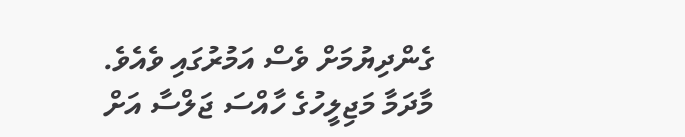ގެންދިޔުމަށް ވެސް އަމުރުގައި ވެއެވެ.
މާދަމާ މަޖިލީހުގެ ހާއްސަ ޖަލްސާ އަށް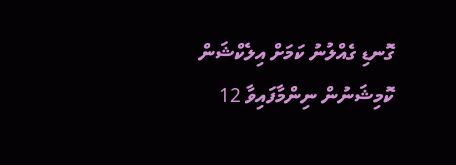ގޮނޑި ގެއްލުނު ކަމަށް އިލެކްޝަން ކޮމިޝަނުން ނިންމާފައިވާ 12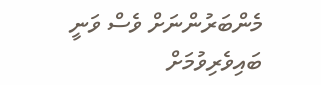މެންބަރުންނަށް ވެސް ވަނީ ބައިވެރިވުމަށް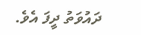ދައުވަތު ދީފަ އެވެ.